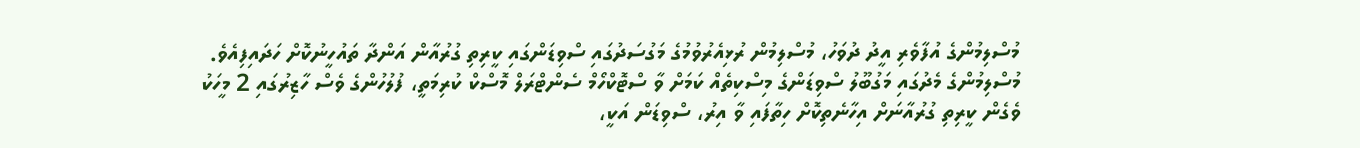މުސްލިމުންގެ އުފާވެރި އީދު ދުވަހު، މުސްލިމުން ރުޅިއެރުވުމުގެ މަގުސަދުގައި ސްވިޑަންގައި ކީރިތި ގުރުއާން އަންދާ ތައުހީނުކޮށް ހަދައިފިއެވެ.
މުސްލިމުންގެ މެދުގައި މަގުބޫލު ސްވިޑަންގެ މިސްކިތެއް ކަމަށް ވާ ސްޓޮކްހޯމް ސެންޓްރަލް މޮސްކް ކުރިމަތީ، ފުލުހުންގެ ވެސް ހާޒިރުގައި 2 މީހަކު ވެގެން ކީރިތި ގުރުއާނަށް އިހާނެތިކޮށް ހިތާފައި ވާ އިރު، ސްވިޑަން އަކީ،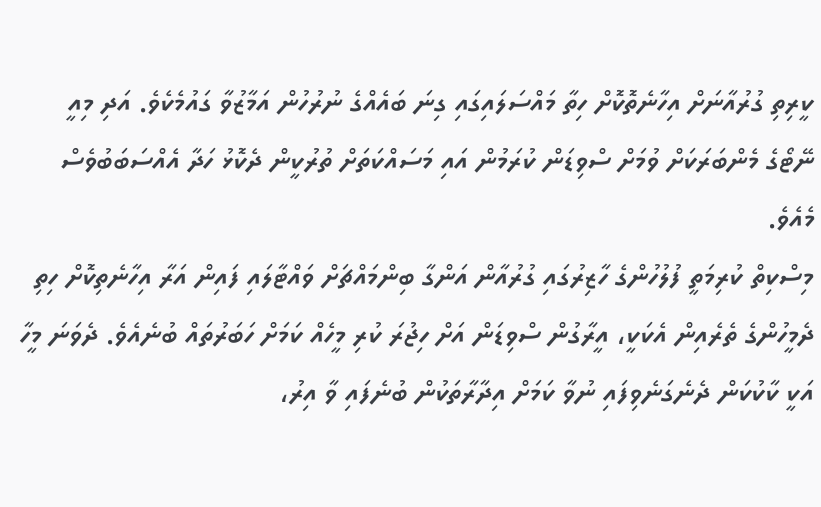ކީރިތި ގުރުއާނަށް އިހާނެތޮކޮށް ހިތާ މައްސަލައިގައި ގިނަ ބައެއްގެ ނުރުހުން އަމާޒުވާ ގައުމެކެވެ. އަދި މިއީ ނޭޓޯގެ މެންބަރަކަށް ވުމަށް ސްވިޑަން ކުރަމުން އައި މަސައްކަތަށް ތުރުކީން ދެކޮޅު ހަދާ އެއްސަބަބުވެސް މެއެވެ.
މިސްކިތް ކުރިމަތީ ފުލުހުންގެ ހާޒިރުގައި ގުރުއާން އަންގާ ބިންމައްޗަށް ވައްޓާލައި ފައިން އަރާ އިހާނެތިކޮށް ހިތި ދެމީހުންގެ ތެރެއިން އެކަކީ، އީރާގުން ސްވިޑަން އަށް ހިޖުރަ ކުރި މީހެއް ކަމަށް ހަބަރުތައް ބުނެއެވެ. ދެވަނަ މީހާ އަކީ ކާކުކަން ދެނެގަނެވިފައި ނުވާ ކަމަށް އިދާރާތަކުން ބުނެފައި ވާ އިރު،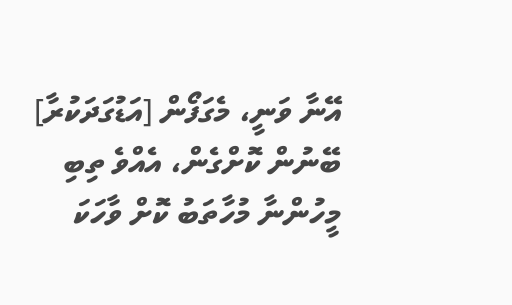އޭނާ ވަނީ، މެގަފޯން [އަޑުގަދަކުރާ] ބޭނުން ކޮށްގެން، އެއްވެ ތިބި މީހުންނާ މުހާތަބު ކޮށް ވާހަކަ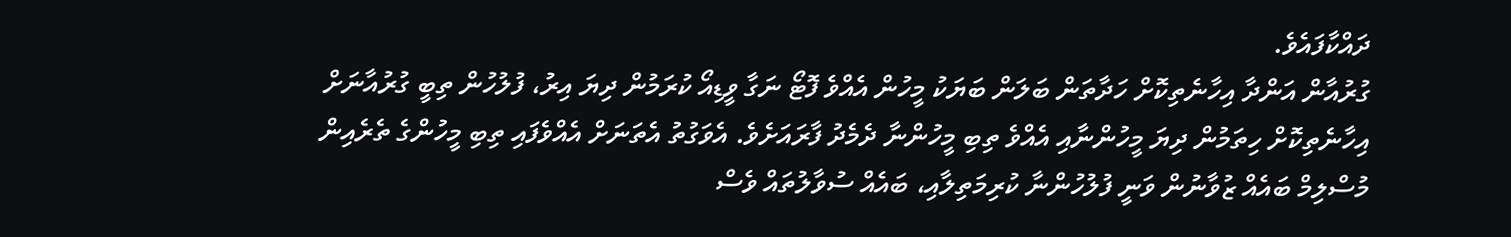ދައްކާފައެވެ.
ގުރުއާން އަންދާ އިހާނެތިކޮށް ހަދާތަން ބަލަން ބަޔަކު މީހުން އެއްވެ ފޮޓޯ ނަގާ ވީޑިއޯ ކުރަމުން ދިޔަ އިރު، ފުލުހުން ތިބީ ގުރުއާނަށް އިހާނެތިކޮށް ހިތަމުން ދިޔަ މީހުންނާއި އެއްވެ ތިބި މީހުންނާ ދެމެދު ފާރައަށެވެ. އެވަގުތު އެތަނަށް އެއްވެފައި ތިބި މީހުންގެ ތެރެއިން މުސްލިމް ބައެއް ޒުވާނުން ވަނީ ފުލުހުންނާ ކުރިމަތިލާއި، ބައެއް ސުވާލުތައް ވެސް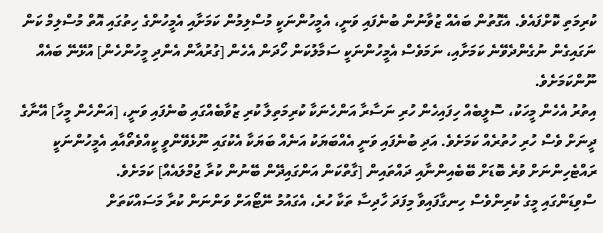ކުރިމަތި ކޮށްފައެވެ. އެގޮތުން ބައެއް ޒުވާނުން ބުނެފައި ވަނީ، އެމީހުންނަކީ މުސްލިމުން ކަމަށާއި އެމީހުންގެ ހިތުގައި އޮތް މުސްލިމް ކަން ނަގައިގެން ނުގެންދެވޭނެ ކަމަށާއި، ނަމަވެސް އެމީހުންނަކީ ސަމާލުކަން ހޯދަން އެހެން [ގުރުއާން އެންދި މީހުންހެން] އުޅޭނޭ ބައެއް ނޫންކަމަށެވެ.
އިތުރު އެހެން މީހަކު، ސޮލީބެއް ހިފައިހެން ހުރި ނަސާރާ އަންހެނަކާ ކުރިމަތިލާ ކުރި ޒުވާބެއްގައި ބުނެފައި ވަނީ، [އަންހެން މީހާ] އޭނާގެ ދީނަށް ވެސް ހުރި ހުތުރެއް ކަމަށެވެ. އަދި ބުނެފައި ވަނީ އެއްބަޔަކު އަނެއް ބަޔަކާ އެކުގައި ނޫޅެވޭންވީ ކީއްވެތޯއާއި އެމީހުންނަކީ ރައްޓެހިންނަށް ވުރެ ބޮޑަށް ބޭބެއިންނާއި ދައްތައިން [ގާތްކަން އަންގައިދޭން ބޭނުން ކުރާ ޖުމްލައެއް] ކަމަށެވެ.
ސްވިޑަންގައި މީގެ ކުރިންވެސް ހިނގާފައިވާ މިފަދަ ހާދިސާ ތަކާ ހުރެ، އެގައުމު ނޭޓޯއަށް ވަންނަން ކުރާ މަސައްކަތަށް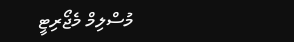މުސްލިމް މެޖޯރިޓީ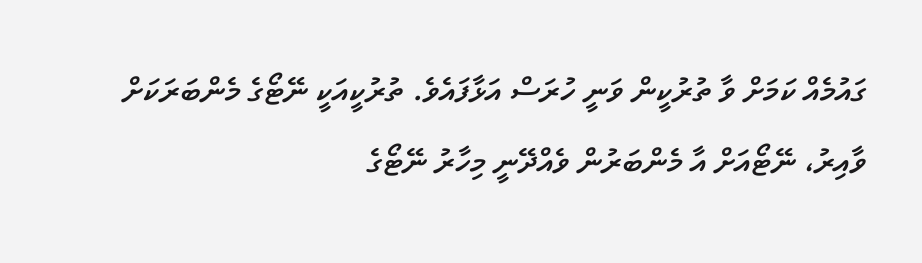ގައުމެއް ކަމަށް ވާ ތުރުކީން ވަނީ ހުރަސް އަޅާފައެވެ. ތުރުކީއަކީ ނޭޓޯގެ މެންބަރަކަށް ވާއިރު، ނޭޓޯއަށް އާ މެންބަރުން ވެއްދޭނީ މިހާރު ނޭޓޯގެ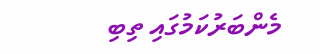މެންބަރުކަމުގައި ތިބި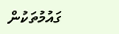ގައުމުތަކުން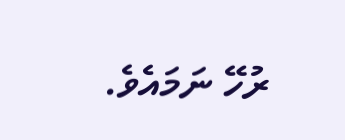ރުހޭ ނަމައެވެ.